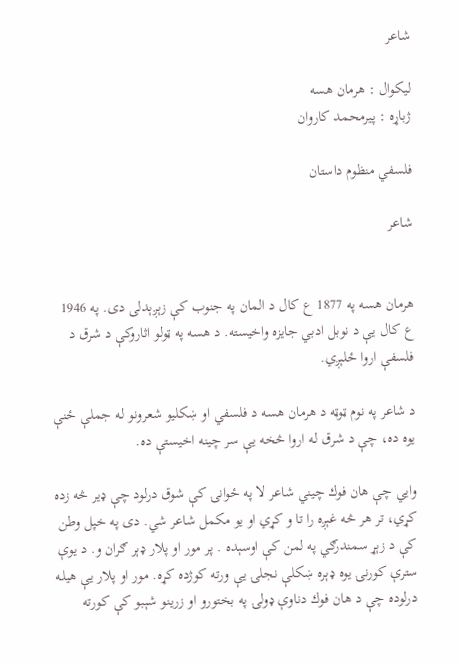شاعر

ليكوال : هرمان هسه
ژباړه : پيرمحمد كاروان

فلسفي منظوم داستان

شاعر


هرمان هسه په 1877 ع كال د المان په جنوب كې زېږېدلى دى. په 1946 ع كال يې د نوبل ادبي جايزه واخيسته. د هسه په ټولو اثاروكې د شرق د فلسفې اروا ځلېږي.

د شاعر په نوم ټوټه د هرمان هسه د فلسفي او ښكليو شعرونو لـه جملې ځنې يوه ده، چې د شرق لـه اروا څخه يې سر چينه اخيستې ده.

وايي چې هان فوك چيني شاعر لا په ځوانۍ كې شوق درلود چې ډير څه زده كړي، تر هر څه غېږه را تا و كړي او يو مكمل شاعر شي. دى په خپل وطن كې د زېړ سمندرګي په لمن كې اوسېده . پر مور او پلار ډېر ګران و. د يوې سترې كورنۍ يوه ډېره ښكلې نجلۍ يې ورته كوژده كړه. مور او پلار يې هيلـه درلوده چې د هان فوك دناوې ډولۍ په بختورو او زرينو شېبو كې كورته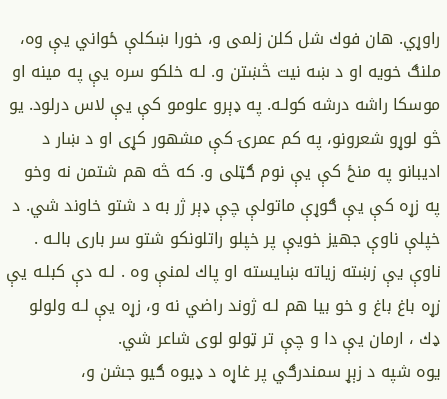راوړي. هان فوك شل كلن زلمى و، خورا ښكلې ځواني يې وه، ملنګ خويه او د ښه نيت څښتن و. لـه خلكو سره يې په مينه او موسكا راشه درشه كولـه. په ډېرو علومو كې يې لاس درلود. يو څو لوړو شعرونو، په كم عمرۍ كې مشهور كړى او د ښار د اديبانو په منځ كې يې نوم ګټلى و. كه څه هم شتمن نه وخو په زړه كې يې ګوړې ماتولې چې ډېر ژر به د شتو خاوند شي. د خپلې ناوې جهيز خويې پر خپلو راتلونكو شتو سر بارى بالـه . ناوې يې زښته زياته ښايسته او پاك لمنې وه . لـه دې كبلـه يې زړه باغ باغ و خو بيا هم لـه ژوند راضي نه و، زړه يې لـه ولولو ډك ، ارمان يې دا و چې تر ټولو لوى شاعر شي.
يوه شپه د زېړ سمندرګي پر غاړه د ډيوه ګيو جشن و،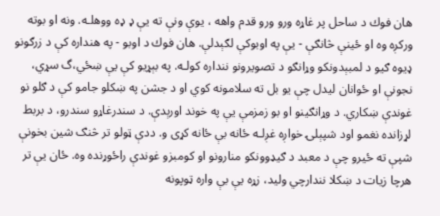هان فوك د ساحل پر غاړه ورو ورو قدم واهه ، يوې ونې ته يې ډ ډه ووهلـه. ونه او بوته وركږه وه او ځينې څانګې - يې په اوبوكې لګېدلې. هان فوك د اوبو - په هنداره كې د زرګونو ډيوه ګيو د لمبېدونكو وړانګو د تصويرونو ننداره كولـه. په بېړيو كې يې ښځي،گ سړي، نجونې او ځوانان ليدل چې يو بل ته سلامونه كوي او د جشن په ښكلو جامو كې د ګلو نو غوندې ښكاري. د وړانګينو او بو زمزمې يې په خوند اورېدې. د سندرغاړو سندرو، د بربط لړزانده نغمو اود شپېلۍ خواږه غږلـه ځانه بې ځانه كړى و. ددې ټولو تر څنګ شين بخونې شپې ته ځيرو چې د معبد د ګيډوونكو منارونو او كومبزو غوندې راځوړنده وه. ځان يې تر هرچا زيات د ښكلا نندارچي وليد، زړه يې بې واره ټوپونه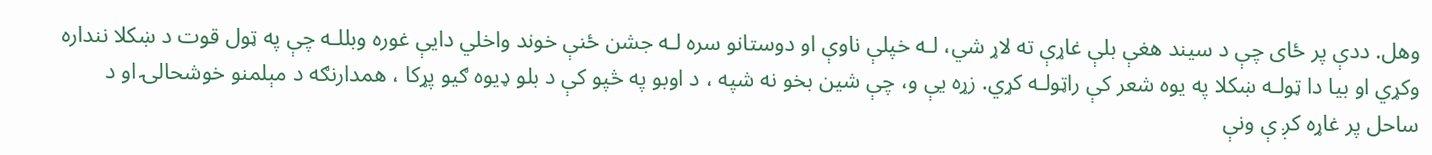وهل. ددې پر ځاى چې د سيند هغې بلې غاړې ته لاړ شي، لـه خپلې ناوې او دوستانو سره لـه جشن ځنې خوند واخلي دايې غوره وبللـه چې په ټول قوت د ښكلا ننداره وكړي او بيا دا ټولـه ښكلا په يوه شعر كې راټولـه كړي. زړه يې و، چې شين بخو نه شپه ، د اوبو په څپو كې د بلو ډيوه ګيو پړكا ، همدارنګه د مېلمنو خوشحالۍ او د ساحل پر غاړه كږ ې ونې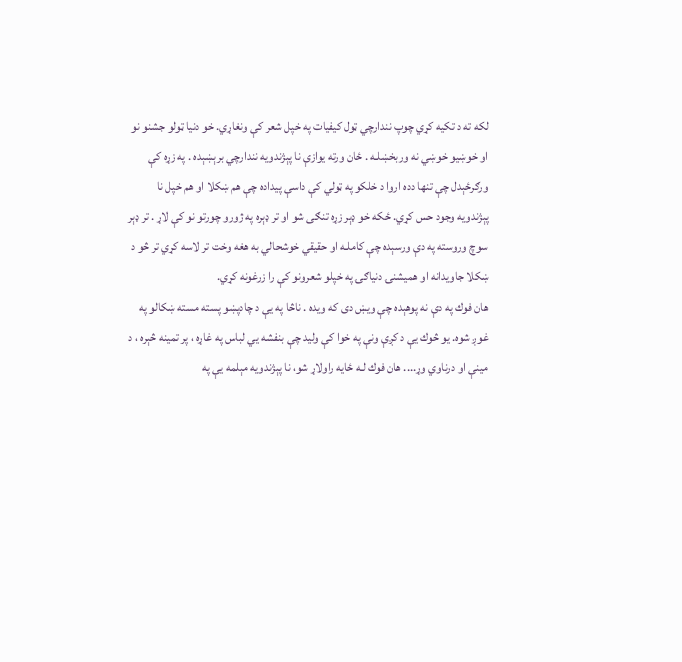لكه ته د تكيه كړي چوپ نندارچي ټول كيفيات په خپل شعر كې ونغاړي. خو دنيا ټولو جشنو نو او خوښيو خوښي نه وربخښلـه . ځان ورته يوازې نا پېژندويه نندارچي برېښېده . په زړه كې ورګرځېدل چې تنها دده اروا د خلكو په ټولي كې داسې پيداده چې هم ښكلا او هم خپل نا پېژندويه وجود حس كړي. ځكه خو ډېر زړه تنګى شو او تر ډېره په ژورو چورتو نو كې لاړ . تر ډېر سوچ وروسته په دې ورسېده چې كاملـه او حقيقي خوشحالي به هغه وخت تر لاسه كړي تر څو د ښكلا جاويدانه او هميشنۍ دنياګۍ په خپلو شعرونو كې را زرغونه كړي.
هان فوك په دې نه پوهېده چې ويښ دى كه ويده . ناڅا په يې د چادپښو پسته مسته ښكالو په غوږ شوه. يو څوك يې د كږې ونې په خوا كې وليد چې بنفشه يي لباس په غاړه ، پر تمينه څېره ، د مينې او درناوي وړ.... هان فوك لـه ځايه راولاړ شو، نا پېژندويه مېلمه يې په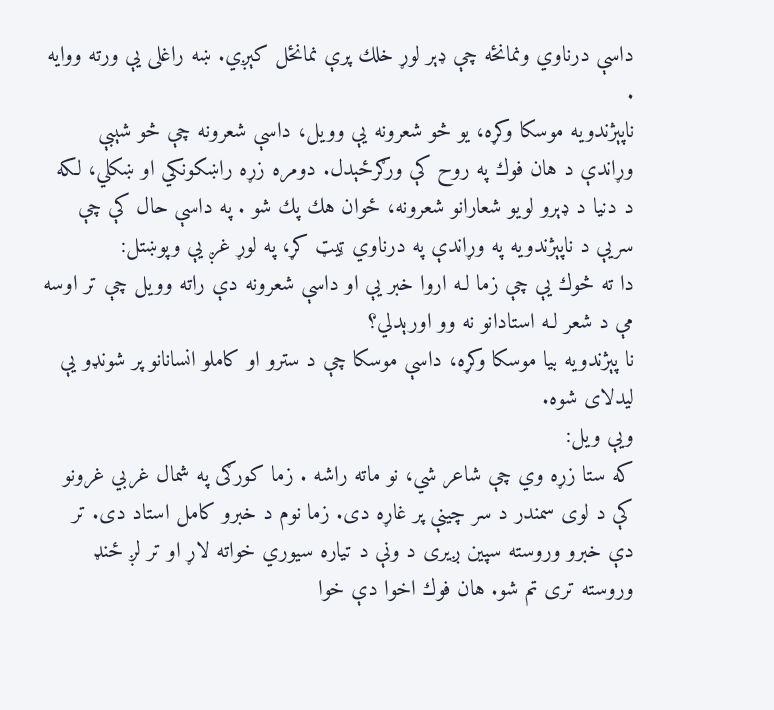داسې درناوي ونمانځه چې ډېر لوړ خلك پرې نمانځل كېږي. ښه راغلى يې ورته ووايه .
ناپېژندويه موسكا وكړه، يو څو شعرونه يې وويل، داسې شعرونه چې څو شېبې وړاندې د هان فوك په روح كې ورګرځېدل. دومره زړه راښكونكي او ښكلي، لكه د دنيا د ډېرو لويو شعارانو شعرونه، ځوان هك پك شو . په داسې حال كې چې سريې د ناپېژندويه په وړاندې په درناوي ټيټ كړ، په لوړ غږ يې وپوښتل:
دا ته څوك يې چې زما لـه اروا خبر يې او داسې شعرونه دې راته وويل چې تر اوسه مې د شعر لـه استادانو نه وو اورېدلي؟
نا پېژندويه بيا موسكا وكړه، داسې موسكا چې د سترو او كاملو انسانانو پر شونډو يې ليدلاى شوه.
ويې ويل:
كه ستا زړه وي چې شاعر شي، نو ماته راشه . زما كورګى په شمال غربي غرونو كې د لوى سمندر د سر چينې پر غاړه دى. زما نوم د خبرو كامل استاد دى. تر دې خبرو وروسته سپين ږيرى د ونې د تياره سيوري خواته لاړ او تر لږ ځنډ وروسته ترى تم شو. هان فوك اخوا دې خوا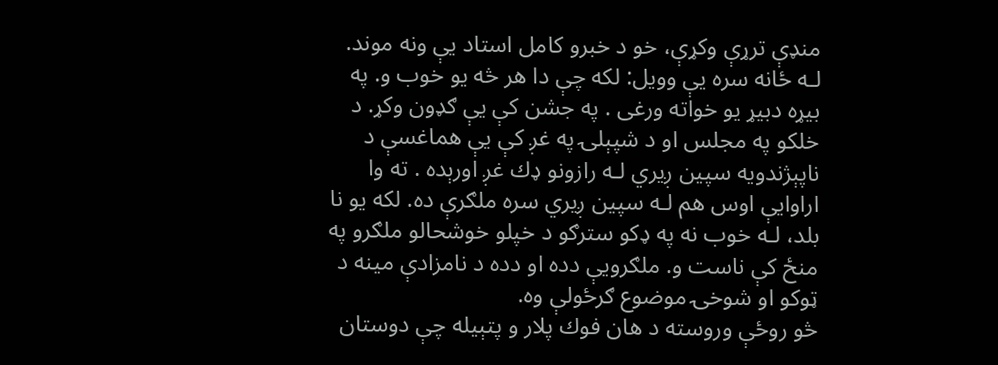منډې ترړې وكړې، خو د خبرو كامل استاد يې ونه موند. لـه ځانه سره يې وويل: لكه چې دا هر څه يو خوب و. په بيړه دبيړ يو خواته ورغى . په جشن كې يې ګډون وكړ. د خلكو په مجلس او د شپېلۍ په غږ كې يې هماغسې د ناپېژندويه سپين ږيري لـه رازونو ډك غږ اورېده . ته وا اراوايې اوس هم لـه سپين ږيري سره ملګرې ده. لكه يو نا بلد، لـه خوب نه په ډكو سترګو د خپلو خوشحالو ملګرو په منځ كې ناست و. ملګرويې دده او دده د نامزادې مينه د ټوكو او شوخۍ موضوع ګرځولې وه.
څو روځې وروسته د هان فوك پلار و پتېيله چې دوستان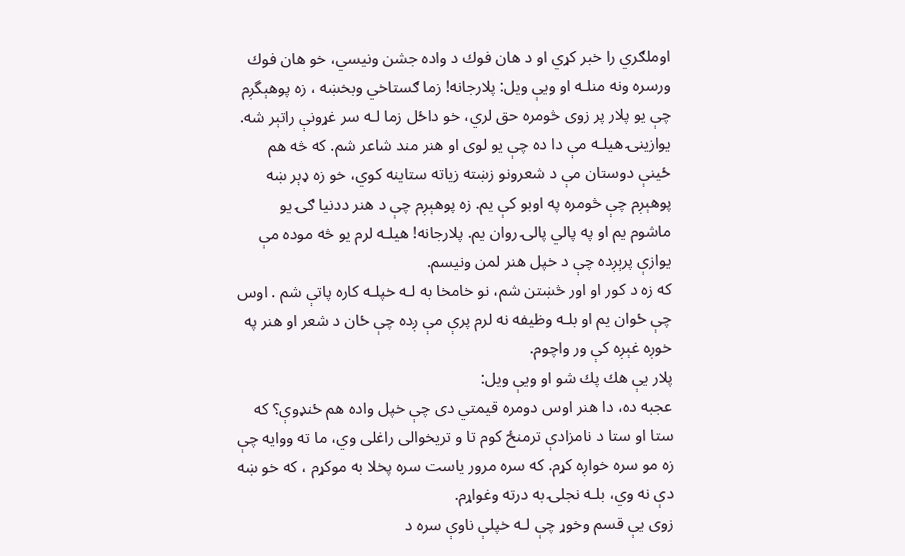اوملګري را خبر كړي او د هان فوك د واده جشن ونيسي، خو هان فوك ورسره ونه منلـه او ويې ويل: پلارجانه! زما ګستاخي وبخښه ، زه پوهېگږم چې يو پلار پر زوى څومره حق لري، خو داځل زما لـه سر غړونې راتېر شه. يوازينۍ هيلـه مې دا ده چې يو لوى او هنر مند شاعر شم. كه څه هم ځينې دوستان مې د شعرونو زښته زياته ستاينه كوي، خو زه ډېر ښه پوهېږم چې څومره په اوبو كې يم. زه پوهېږم چې د هنر ددنيا ګۍ يو ماشوم يم او په پالي پالۍ روان يم. پلارجانه! هيلـه لرم يو څه موده مې يوازې پرېږده چې د خپل هنر لمن ونيسم.
كه زه د كور او اور څښتن شم، نو خامخا به لـه خپلـه كاره پاتې شم . اوس چې ځوان يم او بلـه وظيفه نه لرم پرې مې ږده چې ځان د شعر او هنر په خوږه غېږه كې ور واچوم.
پلار يې هك پك شو او ويې ويل:
عجبه ده، دا هنر اوس دومره قيمتي دى چې خپل واده هم ځنډوې؟ كه ستا او ستا د نامزادې ترمنځ كوم تا و تريخوالى راغلى وي، ما ته ووايه چې زه مو سره خواږه كړم. كه سره مرور ياست سره پخلا به موكړم ، كه خو ښه دې نه وي، بلـه نجلۍ به درته وغواړم.
زوى يې قسم وخوړ چې لـه خپلې ناوې سره د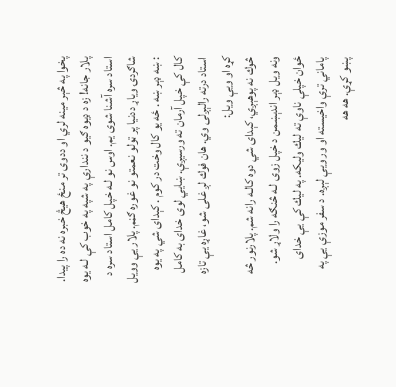پخوا په څېر مينه لري او ددوى تر منځ هيڅ خبره نه ده را پيدا. پلار جانه! زه د ډيوه ګيو د نندارې په شپه په خوب كې لـه يوه استاد سره آشنا شوى يم. اوس نو لـه خپل كامل استاد سره د شاګردۍ وياړ ددنيا پر ټولو نعمتو نو غوره ګڼم. پلار يې وويل : ښه ډېر ښه . ځه يو كال وخت در كوم . كېداى شي په يوه كال كې خپل آرمان ته ورسيږې. ښايي لوى خداى به كامل استاد درته رالېږلى وي. هان فوك لږ غلى شو، غاړه يې تازه كړه او ويې ويل:
څوك نه پوهېږي، كېداى شي دوه كالـه رانه شم. پلارنور څه ونه ويل ډېر اندېښمن د خپل زوى لـه څنګه را ولاړ شو. ځوان خپلې ناوې ته ليك وليكه. په ليك كې يې خداى پاماني ترې واخيسته او ور ويې لېږه. د سفر موزې يې په پښو كړې. هه هه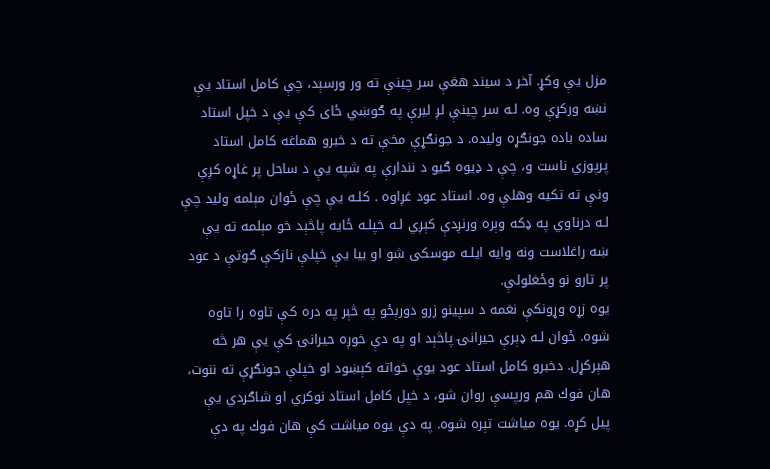مزل يې وكړ. آخر د سيند هغې سر چينې ته ور ورسېد، چې كامل استاد يې نښه وركړې وه. لـه سر چينې لږ ليرې په ګوښي ځاى كې يې د خپل استاد ساده باده جونګړه وليده. د جونګړې مخې ته د خبرو هماغه كامل استاد پرپوزي ناست و، چې د ډيوه ګيو د نندارې په شپه يې د ساحل پر غاړه كږې ونې ته تكيه وهلې وه. استاد عود غږاوه . كلـه يې چې ځوان مېلمه وليد چې لـه درناوي په ډكه وېره ورنږدې كېږي لـه خپلـه ځايه پاڅېد خو مېلمه ته يې ښه راغلاست ونه وايه ايلـه موسكى شو او بيا يې خپلې نازكې ګوتې د عود پر تارو نو وځغلولې.
يوه زړه وړونكې نغمه د سپينو زرو دورېځو په څېر په دره كې تاوه را تاوه شوه. ځوان لـه ډېرې حيرانۍ پاڅېد او په دې خوږه حيرانۍ كې يې هر څه هېركړل. دخبرو كامل استاد عود يوې خواته كېښود او خپلې جونګړې ته ننوت، هان فوك هم ورپسې روان شو، د خپل كامل استاد نوكري او شاګردي يې پيل كړه. يوه مياشت تېره شوه. په دې يوه مياشت كې هان فوك په دې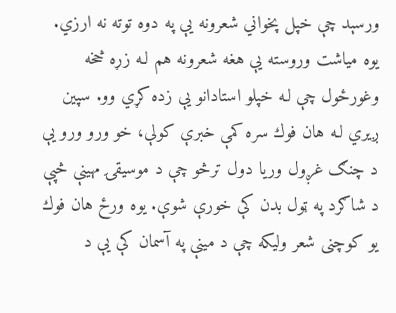ورسېد چې خپل پخواني شعرونه يې په دوه توته نه ارزي. يوه مياشت وروسته يې هغه شعرونه هم لـه زړه څخه وغورځول چې لـه خپلو استادانو يې زده كړي وو. سپين ږيري لـه هان فوك سره كمې خبرې كولې، خو ورو ورو يې د چنګ غږول وريا دول ترڅو چې د موسيقۍ مهينې څپې د شاګرد په ټول بدن كې خورې شوې. يوه ورځ هان فوك يو كوچنى شعر وليكه چې د مينې په آسمان كې يې د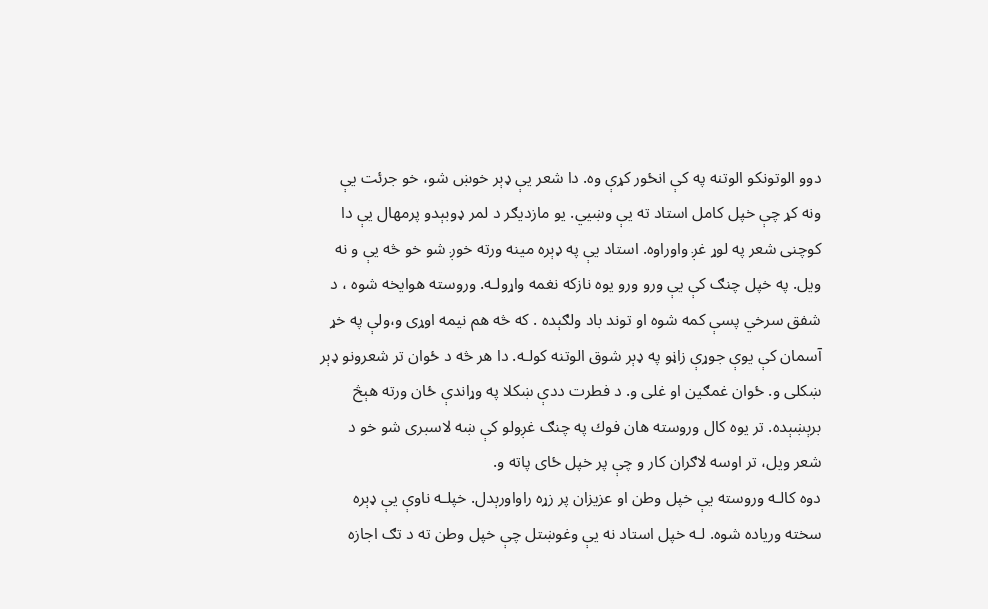دوو الوتونكو الوتنه په كې انځور كړې وه. دا شعر يې ډېر خوښ شو، خو جرئت يې ونه كړ چې خپل كامل استاد ته يې وښيي. يو مازديګر د لمر ډوبېدو پرمهال يې دا كوچنى شعر په لوړ غږ واوراوه. استاد يې په ډېره مينه ورته خوږ شو خو څه يې و نه ويل. په خپل چنګ كې يې ورو ورو يوه نازكه نغمه واړولـه. وروسته هوايخه شوه ، د شفق سرخي پسې كمه شوه او توند باد ولګېده . كه څه هم نيمه اوړى و،ولې په خړ آسمان كې يوې جوړې زاڼو په ډېر شوق الوتنه كولـه. دا هر څه د ځوان تر شعرونو ډېر ښكلى و. ځوان غمګين او غلى و. د فطرت ددې ښكلا په وړاندې ځان ورته هېڅ برېښېده. تر يوه كال وروسته هان فوك په چنګ غږولو كې ښه لاسبرى شو خو د شعر ويل، تر اوسه لاګران كار و چې پر خپل ځاى پاته و.
دوه كالـه وروسته يې خپل وطن او عزيزان پر زړه راواورېدل. خپلـه ناوې يې ډېره سخته ورياده شوه. لـه خپل استاد نه يې وغوښتل چې خپل وطن ته د تګ اجازه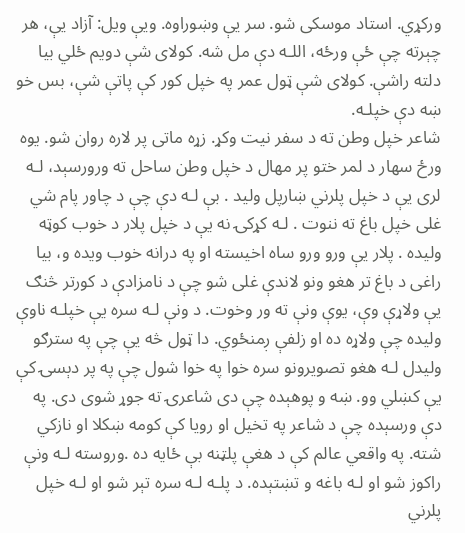وركړي. استاد موسكى شو. سر يې وښوراوه. ويې ويل: آزاد يې، هر چېرته چې ځې ورځه، اللـه دې مل شه. كولاى شې دويم ځلي بيا دلته راشې. كولاى شې ټول عمر په خپل كور كې پاتې شې، بس خو ښه دې خپلـه.
شاعر خپل وطن ته د سفر نيت وكړ. زړه ماتى پر لاره روان شو. يوه ورځ سهار د لمر ختو پر مهال د خپل وطن ساحل ته ورورسېد، لـه لرى يې د خپل پلرني ښارپل وليد . بې لـه دې چې د چاور پام شي غلى خپل باغ ته ننوت . لـه كړكۍ نه يې د خپل پلار د خوب كوټه وليده . پلار يې ورو ورو ساه اخيسته او په درانه خوب ويده و، بيا راغى د باغ تر هغو ونو لاندې غلى شو چې د نامزادې د كورتر څنګ يې ولاړې وې، يوې ونې ته ور وخوت. د ونې لـه سره يې خپلـه ناوې وليده چې ولاړه ده او زلفې ږمنځوي. دا ټول څه يې چې په سترګو وليدل لـه هغو تصويرونو سره خوا په خوا شول چې په پر دېسۍ كې يې كښلي وو. ښه و پوهېده چې دى شاعرۍ ته جوړ شوى دى. په دې ورسېده چې د شاعر په تخيل او رويا كې كومه ښكلا او نازكي شته. په واقعي عالم كې د هغې پلټنه بې ځايه ده .وروسته لـه ونې راكوز شو او لـه باغه و تښتېده. د پلـه لـه سره تېر شو او لـه خپل پلرني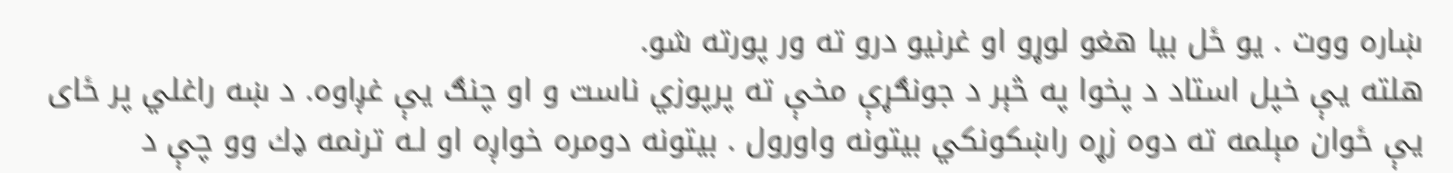ښاره ووت . يو ځل بيا هغو لوړو او غرنيو درو ته ور پورته شو.
هلته يې خپل استاد د پخوا په څېر د جونګړې مخې ته پرپوزي ناست و او چنګ يې غږاوه. د ښه راغلي پر ځاى يې ځوان مېلمه ته دوه زړه راښكونكي بيتونه واورول . بيتونه دومره خواږه او لـه ترنمه ډك وو چې د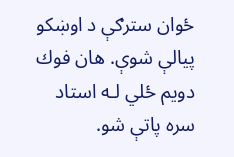ځوان سترګې د اوښكو پيالې شوې. هان فوك دويم ځلي لـه استاد سره پاتې شو.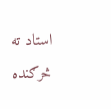استاد ته څرګنده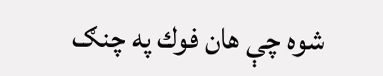شوه چې هان فوك په چنګ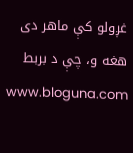غږولو كې ماهر دى هغه و، چې د بربط www.bloguna.com